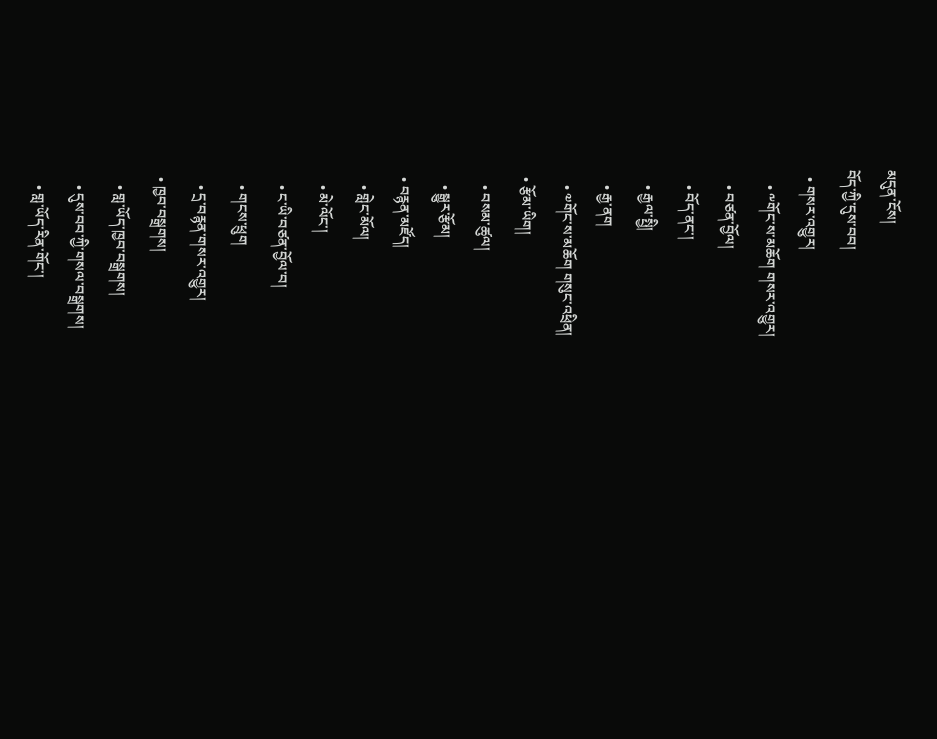མདུན་ངོས།
བོད་ཀྱི་དུས་བབ།
  • གསར་འགྱུར།
    • ༸གོང་ས་མཆོག གསར་འགྱུར།
    • བཙན་བྱོལ།
    • བོད་ནང་།
    • རྒྱལ་སྤྱི།
    • རྒྱ་ནག
    • ༧གོང་ས་མཆོག གསུང་འཕྲིན།
  • རྩོམ་ཡིག།
    • བསམ་ཚུལ།
    • སྒྱུར་རྩོམ།
  • བརྙན་མཛོད།
    • གླེང་མོལ།
    • མེ་ལོང་།
    • ང་ཡི་བཙན་བྱོལ་བ།
    • གངས་ཕྲུག
    • དྲ་བརྙན་གསར་འགྱུར།
  • ཁྱབ་བསྒྲགས།
    • གླ་ཡོད་ཁྱབ་བསྒྲགས།
    • དུས་བབ་ཀྱི་གསལ་བསྒྲགས།
    • གླ་ཡོད་རིན་གོང་།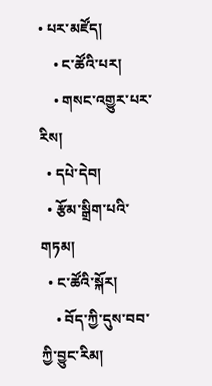• པར་མཛོད།
    • ང་ཚོའི་པར།
    • གསང་འགྱུར་པར་རིས།
  • དཔེ་དེབ།
  • རྩོམ་སྒྲིག་པའི་གཏམ།
  • ང་ཚོའི་སྐོར།
    • བོད་ཀྱི་དུས་བབ་ཀྱི་བྱུང་རིམ།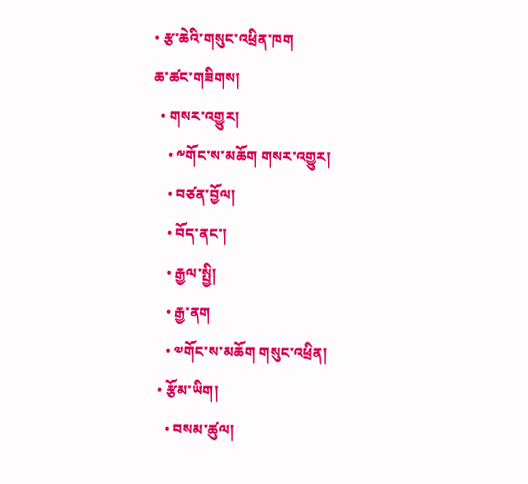• རྩ་ཆེའི་གསུང་འཕྲིན་ཁག
ཆ་ཚང་གཟིགས།
  • གསར་འགྱུར།
    • ༸གོང་ས་མཆོག གསར་འགྱུར།
    • བཙན་བྱོལ།
    • བོད་ནང་།
    • རྒྱལ་སྤྱི།
    • རྒྱ་ནག
    • ༧གོང་ས་མཆོག གསུང་འཕྲིན།
  • རྩོམ་ཡིག།
    • བསམ་ཚུལ།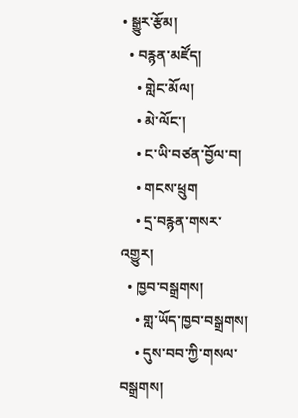• སྒྱུར་རྩོམ།
  • བརྙན་མཛོད།
    • གླེང་མོལ།
    • མེ་ལོང་།
    • ང་ཡི་བཙན་བྱོལ་བ།
    • གངས་ཕྲུག
    • དྲ་བརྙན་གསར་འགྱུར།
  • ཁྱབ་བསྒྲགས།
    • གླ་ཡོད་ཁྱབ་བསྒྲགས།
    • དུས་བབ་ཀྱི་གསལ་བསྒྲགས།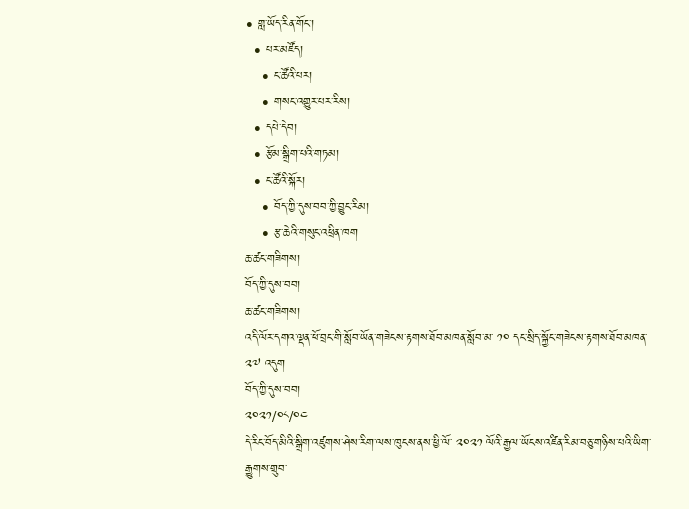• གླ་ཡོད་རིན་གོང་།
  • པར་མཛོད།
    • ང་ཚོའི་པར།
    • གསང་འགྱུར་པར་རིས།
  • དཔེ་དེབ།
  • རྩོམ་སྒྲིག་པའི་གཏམ།
  • ང་ཚོའི་སྐོར།
    • བོད་ཀྱི་དུས་བབ་ཀྱི་བྱུང་རིམ།
    • རྩ་ཆེའི་གསུང་འཕྲིན་ཁག
ཆ་ཚང་གཟིགས།
བོད་ཀྱི་དུས་བབ།
ཆ་ཚང་གཟིགས།
འདི་ལོར་དགའ་ལྡན་ཕོ་བྲང་གི་སློབ་ཡོན་གཟེངས་རྟགས་ཐོབ་མཁན་སློབ་མ་ ༡༠ དང་སྲིད་སྐྱོང་གཟེངས་རྟགས་ཐོབ་མཁན་ ༢༧ འདུག
བོད་ཀྱི་དུས་བབ།
༢༠༢༡/༠༨/༠༤
དེ་རིང་བོད་མིའི་སྒྲིག་འཛུགས་ཤེས་རིག་ལས་ཁུངས་ནས་ཕྱི་ལོ་ ༢༠༢༡ ལོའི་རྒྱལ་ཡོངས་འཛིན་རིམ་བཅུ་གཉིས་པའི་ཡིག་རྒྱུགས་གྲུབ་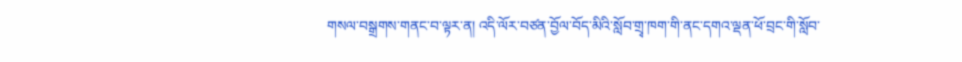གསལ་བསྒྲགས་གནང་བ་ལྟར་ན། འདི་ལོར་བཙན་བྱོལ་བོད་མིའི་སློབ་གྲྭ་ཁག་གི་ནང་དགའ་ལྡན་ཕོ་བྲང་གི་སློབ་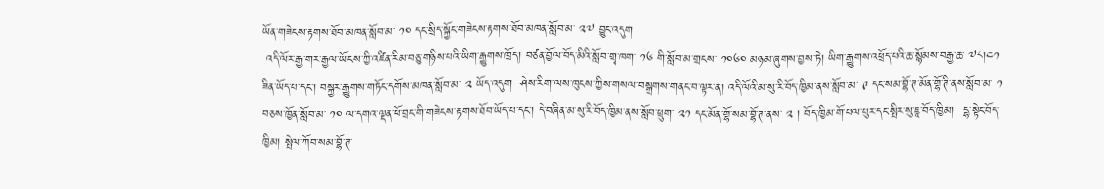ཡོན་གཟེངས་རྟགས་ཐོབ་མཁན་སློབ་མ་ ༡༠ དང་སྲིད་སྐྱོང་གཟེངས་རྟགས་ཐོབ་མཁན་སློབ་མ་ ༢༧ བྱུང་འདུག
 འདི་ལོར་རྒྱ་གར་རྒྱལ་ཡོངས་ཀྱི་འཛིན་རིམ་བཅུ་གཉིས་པའི་ཡིག་རྒྱུགས་ཁྲོད། བཙན་བྱོལ་བོད་མིའི་སློབ་གྲྭ་ཁག་ ༡༦ གི་སློབ་མ་གྲངས་ ༡༠༦༠ མཉམ་ཞུགས་བྱས་ཏེ། ཡིག་རྒྱུགས་འཕྲོད་པའི་ཆ་སྙོམས་བརྒྱ་ཆ་ ༧༨།༤༡ ཟིན་ཡོད་པ་དང་། བསྐྱར་རྒྱུགས་གཏོང་དགོས་མཁན་སློབ་མ་ ༢ ཡོད་འདུག  ཤེས་རིག་ལས་ཁུངས་ཀྱིས་གསལ་བསྒྲགས་གནང་བ་ལྟར་ན། འདི་ལོའི་མ་སུ་རི་བོད་ཁྱིམ་ནས་སློབ་མ་ ༩ དང་སམ་བྷོ་ཊ་མོན་གྷོ་ཊི་ནས་སློབ་མ་ ༡ བཅས་ཁྱོན་སློབ་མ་ ༡༠ ལ་དགའ་ལྡན་ཕོ་བྲང་གི་གཟེངས་རྟགས་ཐོབ་ཡོད་པ་དང་། དེ་བཞིན་མ་སུ་རི་བོད་ཁྱིམ་ནས་སློབ་ཕྲུག་ ༢༡ དང་མོན་གྷོ་སམ་བྷོ་ཊ་ནས་ ༢ ། བོད་ཁྱིམ་གོ་པལ་པུར་དང་སྤིར་སུ་ཇཱ་བོད་ཁྱིམ།  དྷ་སྟེང་བོད་ཁྱིམ། སྤེལ་ཀོབ་སམ་བྷོ་ཊ་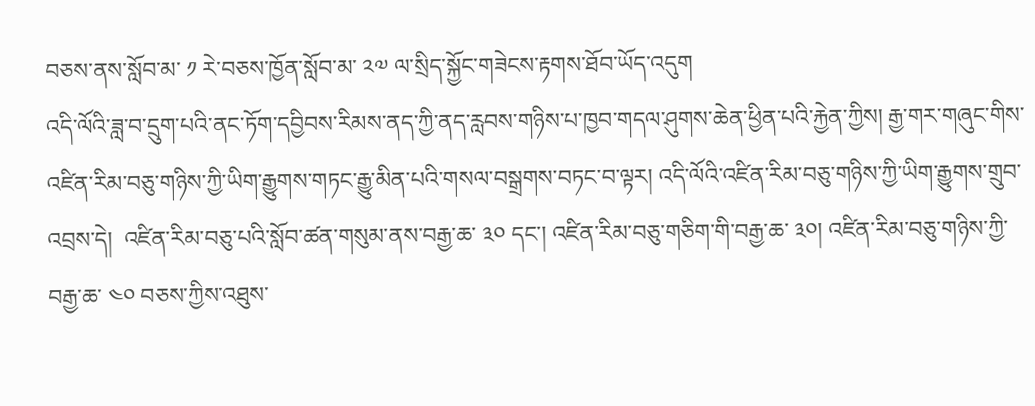བཅས་ནས་སློབ་མ་ ༡ རེ་བཅས་ཁྱོན་སློབ་མ་ ༢༧ ལ་སྲིད་སྐྱོང་གཟེངས་རྟགས་ཐོབ་ཡོད་འདུག
འདི་ལོའི་ཟླ་བ་དྲུག་པའི་ནང་ཏོག་དབྱིབས་རིམས་ནད་ཀྱི་ནད་རླབས་གཉིས་པ་ཁྱབ་གདལ་ཤུགས་ཆེན་ཕྱིན་པའི་རྐྱེན་ཀྱིས། རྒྱ་གར་གཞུང་གིས་འཛིན་རིམ་བཅུ་གཉིས་ཀྱི་ཡིག་རྒྱུགས་གཏང་རྒྱུ་མིན་པའི་གསལ་བསྒྲགས་བཏང་བ་ལྟར། འདི་ལོའི་འཛིན་རིམ་བཅུ་གཉིས་ཀྱི་ཡིག་རྒྱུགས་གྲུབ་འབྲས་དེ།  འཛིན་རིམ་བཅུ་པའི་སློབ་ཚན་གསུམ་ནས་བརྒྱ་ཆ་ ༣༠ དང་། འཛིན་རིམ་བཅུ་གཅིག་གི་བརྒྱ་ཆ་ ༣༠། འཛིན་རིམ་བཅུ་གཉིས་ཀྱི་བརྒྱ་ཆ་ ༤༠ བཅས་ཀྱིས་འཐུས་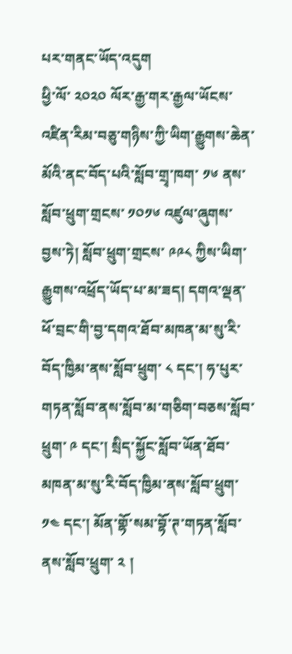པར་གནང་ཡོད་འདུག
ཕྱི་ལོ་ ༢༠༢༠ ལོར་རྒྱ་གར་རྒྱལ་ཡོངས་འཛིན་རིམ་བཅུ་གཉིས་ཀྱི་ཡིག་རྒྱུགས་ཆེན་མོའི་ནང་བོད་པའི་སློབ་གྲྭ་ཁག་ ༡༦ ནས་སློབ་ཕྲུག་གྲངས་ ༡༠༡༦ འཛུལ་ཞུགས་བྱས་ཏེ། སློབ་ཕྲུག་གྲངས་ ༩༩༨ ཀྱིས་ཡིག་རྒྱུགས་འཕྲོད་ཡོད་པ་མ་ཟད། དགའ་ལྡན་ཕོ་བྲང་གི་བྱ་དགའ་ཐོབ་མཁན་མ་སུ་རི་བོད་ཁྱིམ་ནས་སློབ་ཕྲུག་ ༨ དང་། ཧ་པུར་གཏན་སློབ་ནས་སློབ་མ་གཅིག་བཅས་སློབ་ཕྲུག་ ༩ དང་། སྲིད་སྐྱོང་སློབ་ཡོན་ཐོབ་མཁན་མ་སུ་རི་བོད་ཁྱིམ་ནས་སློབ་ཕྲུག་ ༡༤ དང་། མོན་གྷོ་སམ་བྷོ་ཊ་གཏན་སློབ་ནས་སློབ་ཕྲུག་ ༢ །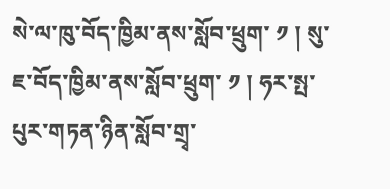སེ་ལ་ཁུ་བོད་ཁྱིམ་ནས་སློབ་ཕྲུག་ ༡ ། སུ་ཇ་བོད་ཁྱིམ་ནས་སློབ་ཕྲུག་ ༡ ། ཧར་སྤ་པུར་གཏན་ཉིན་སློབ་གྲྭ་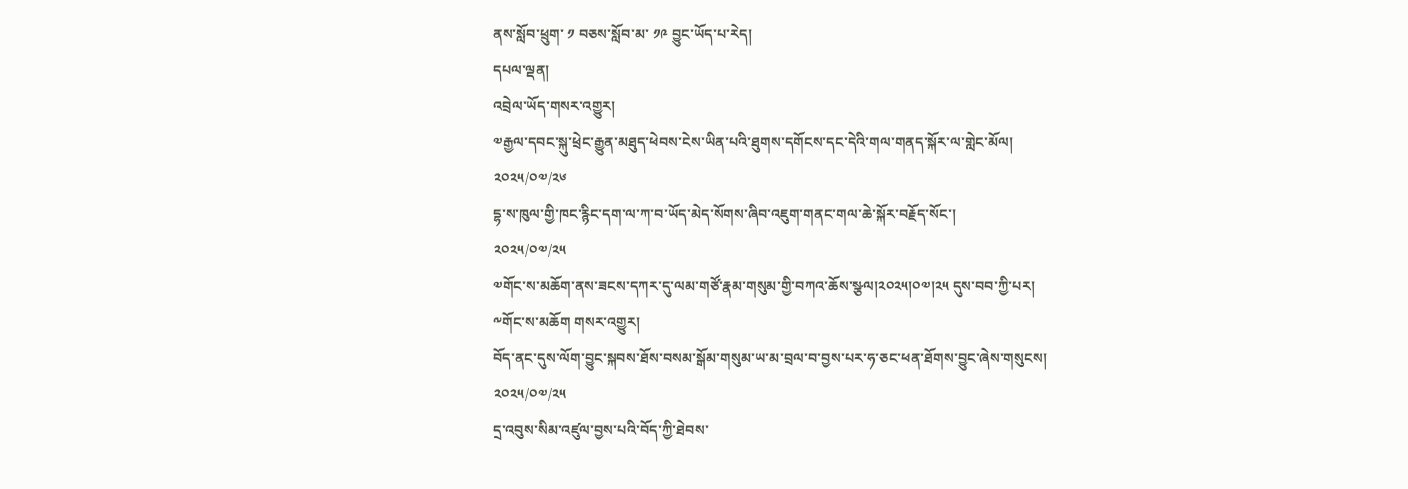ནས་སློབ་ཕྲུག་ ༡ བཅས་སློབ་མ་ ༡༩ བྱུང་ཡོད་པ་རེད།
དཔལ་ལྡན།
འབྲེལ་ཡོད་གསར་འགྱུར།
༧རྒྱལ་དབང་སྐུ་ཕྲེང་རྒྱུན་མཐུད་ཕེབས་ངེས་ཡིན་པའི་ཐུགས་དགོངས་དང་དེའི་གལ་གནད་སྐོར་ལ་གླེང་མོལ།
༢༠༢༥/༠༧/༢༦
དྷ་ས་ཁུལ་གྱི་ཁང་རྙིང་དག་ལ་ཀ་བ་ཡོད་མེད་སོགས་ཞིབ་འཇུག་གནང་གལ་ཆེ་སྐོར་བརྗོད་སོང་།
༢༠༢༥/༠༧/༢༥
༧གོང་ས་མཆོག་ནས་ཟངས་དཀར་དུ་ལམ་གཙོ་རྣམ་གསུམ་གྱི་བཀའ་ཆོས་སྩལ།༢༠༢༥།༠༧།༢༥ དུས་བབ་ཀྱི་པར།
༸གོང་ས་མཆོག གསར་འགྱུར།
བོད་ནང་དུས་ལོག་བྱུང་སྐབས་ཐོས་བསམ་སྒོམ་གསུམ་ཡ་མ་བྲལ་བ་བྱས་པར་ཧ་ཅང་ཕན་ཐོགས་བྱུང་ཞེས་གསུངས།
༢༠༢༥/༠༧/༢༥
དྲ་འབུས་སིམ་འཛུལ་བྱས་པའི་བོད་ཀྱི་ཐེབས་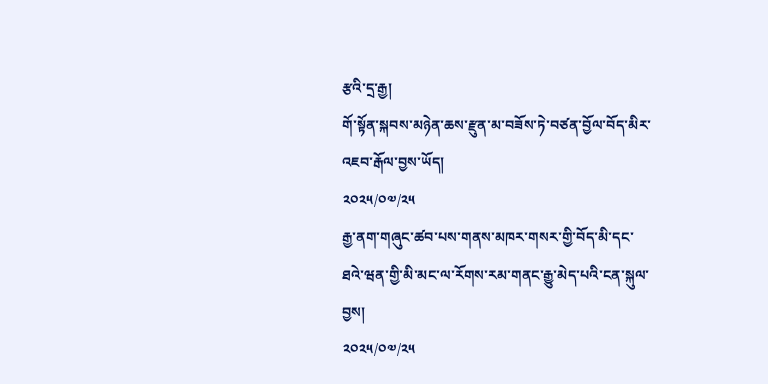རྩའི་དྲ་རྒྱ།
གོ་སྟོན་སྐབས་མཉེན་ཆས་རྫུན་མ་བཟོས་ཏེ་བཙན་བྱོལ་བོད་མིར་འཇབ་རྒོལ་བྱས་ཡོད།
༢༠༢༥/༠༧/༢༥
རྒྱ་ནག་གཞུང་ཚབ་པས་གནས་མཁར་གསར་གྱི་བོད་མི་དང་ཐའེ་ཝན་གྱི་མི་མང་ལ་རོགས་རམ་གནང་རྒྱུ་མེད་པའི་ངན་སྐུལ་བྱས།
༢༠༢༥/༠༧/༢༥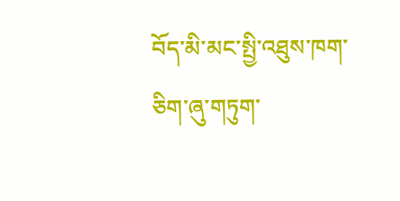བོད་མི་མང་སྤྱི་འཐུས་ཁག་ཅིག་ཞུ་གཏུག་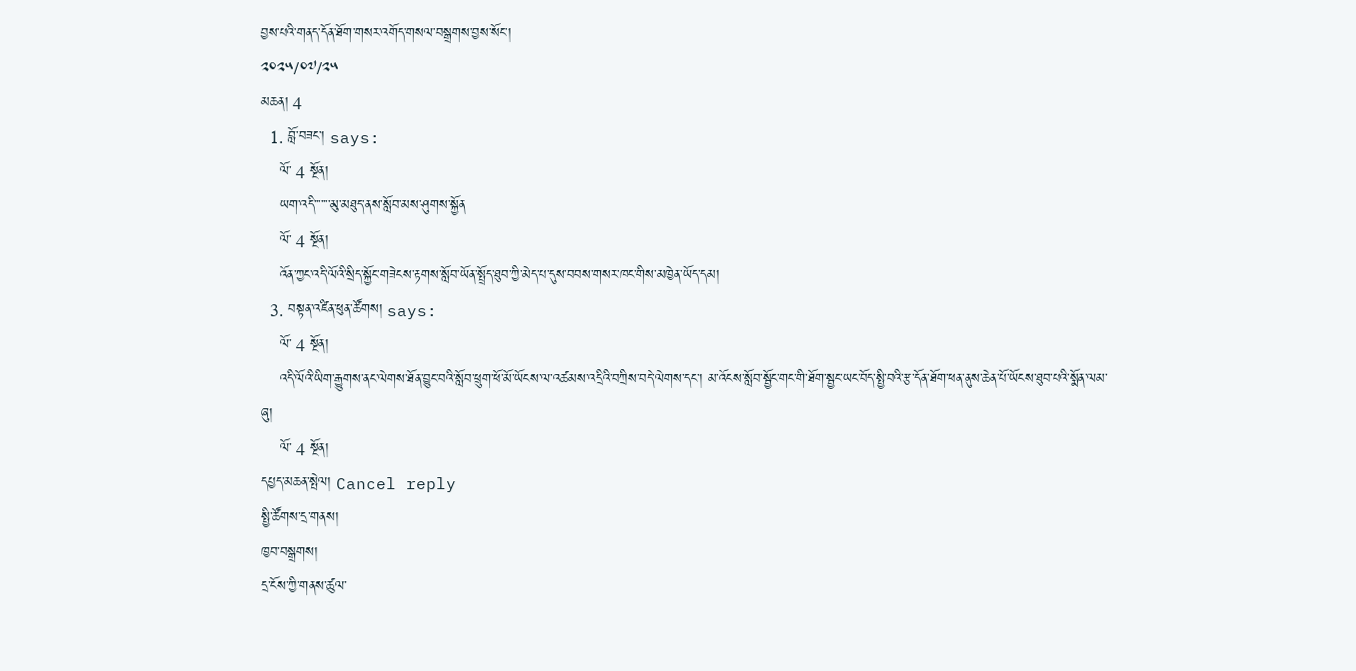བྱས་པའི་གནད་དོན་ཐོག་གསར་འགོད་གསལ་བསྒྲགས་བྱས་སོང་།
༢༠༢༥/༠༧/༢༥
མཆན། 4
  1. བློ་བཟང་། says:
    ལོ་ 4 སྔོན།
    ཡག་འདི་་་་་་་མུ་མཐུད་ནས་སློབ་མས་ཤུགས་སྐྱོན
    ལོ་ 4 སྔོན།
    འོན་ཀྱང་འདི་ལོའི་སྲིད་སྐྱོང་གཟེངས་རྟགས་སློབ་ཡོན་སྤྲོད་ཐུབ་ཀྱི་མེད་པ་དུས་བབས་གསར་ཁང་གིས་མཁྱེན་ཡོད་དམ།
  3. བསྟན་འཛིན་ཕུན་ཚོགས། says:
    ལོ་ 4 སྔོན།
    འདི་ལོའི་ཡིག་རྒྱུགས་ནང་ལེགས་ཐོན་བྱུང་བའི་སློབ་ཕྲུག་ཕོ་མོ་ཡོངས་ལ་འཚམས་འདྲིའི་བཀྲིས་བདེ་ལེགས་དང་། མ་འོངས་སློབ་སྦྱོང་གང་གི་ཐོག་སྦྱང་ཡང་བོད་སྤྱི་བའི་རྩ་དོན་ཐོག་ཕན་ནུས་ཆེན་པོ་ཡོངས་ཐུབ་པའི་སྨོན་ལམ་ཞུ།
    ལོ་ 4 སྔོན།
དཔྱད་མཆན་སྤེལ། Cancel reply
སྤྱི་ཚོགས་དྲ་གནས།
ཁྱབ་བསྒྲགས།
དྲ་ངོས་ཀྱི་གནས་ཚུལ་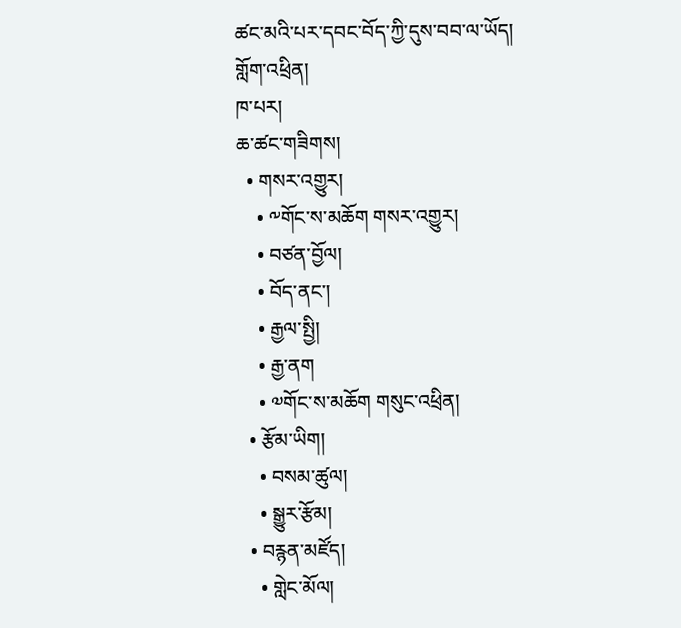ཚང་མའི་པར་དབང་བོད་ཀྱི་དུས་བབ་ལ་ཡོད།
གློག་འཕྲིན།
ཁ་པར།
ཆ་ཚང་གཟིགས།
  • གསར་འགྱུར།
    • ༸གོང་ས་མཆོག གསར་འགྱུར།
    • བཙན་བྱོལ།
    • བོད་ནང་།
    • རྒྱལ་སྤྱི།
    • རྒྱ་ནག
    • ༧གོང་ས་མཆོག གསུང་འཕྲིན།
  • རྩོམ་ཡིག།
    • བསམ་ཚུལ།
    • སྒྱུར་རྩོམ།
  • བརྙན་མཛོད།
    • གླེང་མོལ།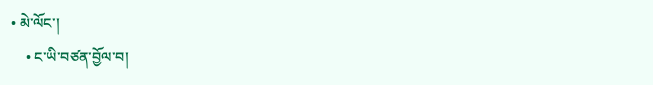• མེ་ལོང་།
    • ང་ཡི་བཙན་བྱོལ་བ།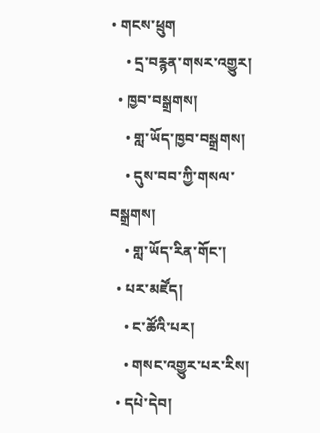• གངས་ཕྲུག
    • དྲ་བརྙན་གསར་འགྱུར།
  • ཁྱབ་བསྒྲགས།
    • གླ་ཡོད་ཁྱབ་བསྒྲགས།
    • དུས་བབ་ཀྱི་གསལ་བསྒྲགས།
    • གླ་ཡོད་རིན་གོང་།
  • པར་མཛོད།
    • ང་ཚོའི་པར།
    • གསང་འགྱུར་པར་རིས།
  • དཔེ་དེབ།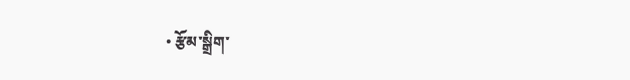• རྩོམ་སྒྲིག་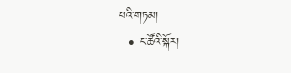པའི་གཏམ།
  • ང་ཚོའི་སྐོར།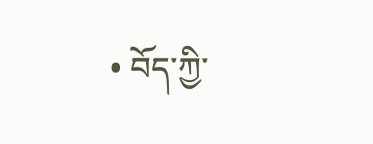• བོད་ཀྱི་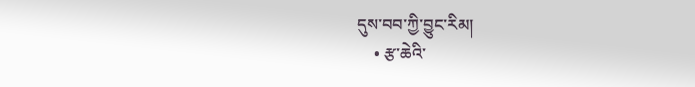དུས་བབ་ཀྱི་བྱུང་རིམ།
    • རྩ་ཆེའི་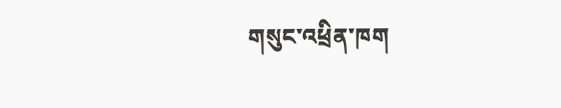གསུང་འཕྲིན་ཁག